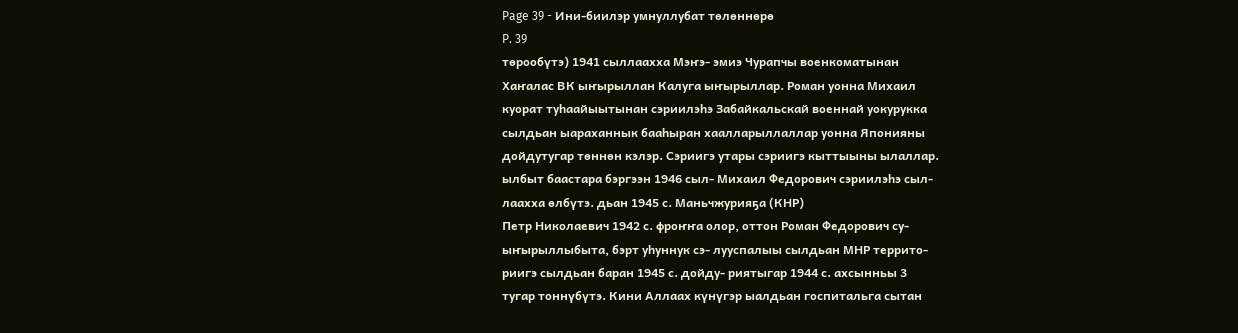Page 39 - Ини-биилэр умнуллубат төлөннөрө
P. 39
төрообүтэ) 1941 сыллаахха Мэҥэ- эмиэ Чурапчы военкоматынан
Хаҥалас ВК ыҥырыллан Калуга ыҥырыллар. Роман уонна Михаил
куорат туһаайыытынан сэриилэһэ Забайкальскай военнай уокурукка
сылдьан ыараханнык бааһыран хаалларыллаллар уонна Японияны
дойдутугар төннөн кэлэр. Сэриигэ утары сэриигэ кыттыыны ылаллар.
ылбыт баастара бэргээн 1946 сыл- Михаил Федорович сэриилэһэ сыл-
лаахха өлбүтэ. дьан 1945 с. Маньчжурияҕа (КНР)
Петр Николаевич 1942 с. фроҥҥа олор, оттон Роман Федорович су-
ыҥырыллыбыта, бэрт уһуннук сэ- лууспалыы сылдьан МНР террито-
риигэ сылдьан баран 1945 с. дойду- риятыгар 1944 с. ахсынньы 3
тугар тоннүбүтэ. Кини Аллаах күнүгэр ыалдьан госпитальга сытан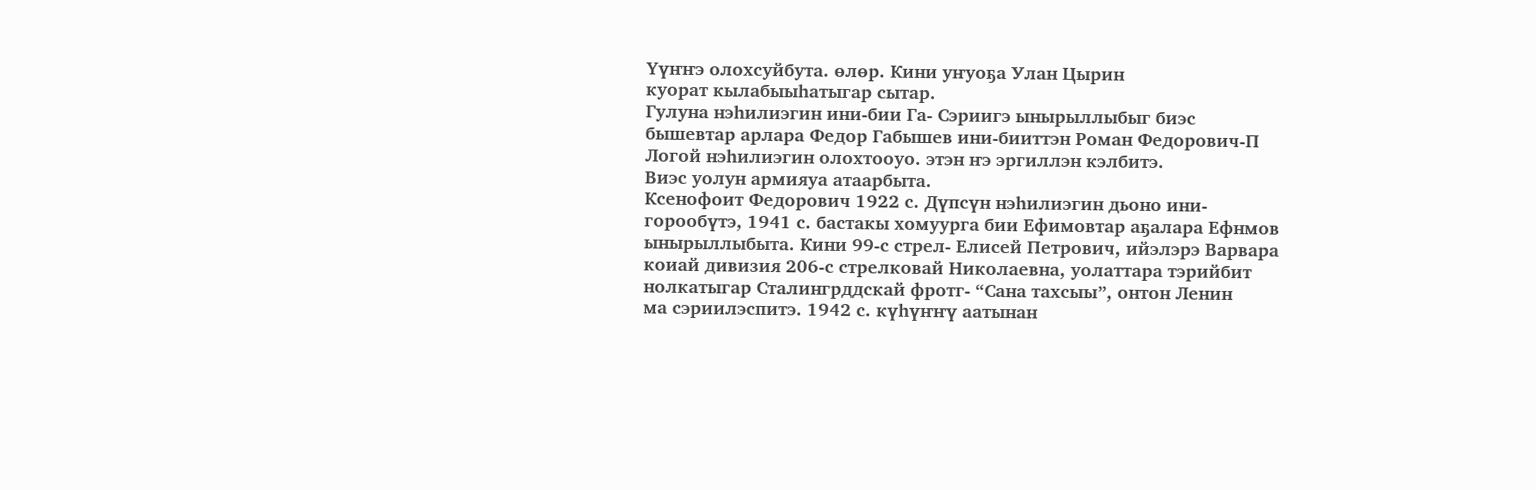Үүҥҥэ олохсуйбута. өлөр. Кини уҥуоҕа Улан Цырин
куорат кылабыыһатыгар сытар.
Гулуна нэһилиэгин ини-бии Га- Сэриигэ ынырыллыбыг биэс
бышевтар арлара Федор Габышев ини-бииттэн Роман Федорович-П
Логой нэһилиэгин олохтооуо. этэн ҥэ эргиллэн кэлбитэ.
Виэс уолун армияуа атаарбыта.
Ксенофоит Федорович 1922 с. Дүпсүн нэһилиэгин дьоно ини-
горообүтэ, 1941 с. бастакы хомуурга бии Ефимовтар аҕалара Ефнмов
ынырыллыбыта. Кини 99-с стрел- Елисей Петрович, ийэлэрэ Варвара
коиай дивизия 206-с стрелковай Николаевна, уолаттара тэрийбит
нолкатыгар Сталингрддскай фротг- “Сана тахсыы”, онтон Ленин
ма сэриилэспитэ. 1942 с. күһүҥҥү аатынан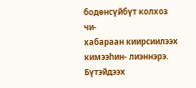бодөнсүйбүт колхоз чи-
хабараан киирсиилээх кимээһин- лиэннэрэ. Бүтэйдээх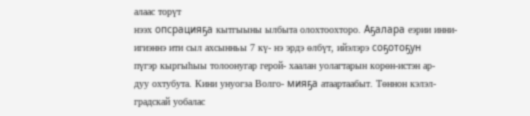алаас торүт
нээх опсрацияҕа кытгыыны ылбыта олохтоохторо. Аҕалара еэрии инни-
игиэннэ ити сыл ахсынньы 7 кү- нэ эрдэ өлбүт, ийэлэрэ соҕотоҕун
пүгэр кыргыһыы толоонугар герой- хаалан уолагтарын корөн-истэн ар-
дуу охтубута. Кини унуогза Волго- мияҕа атаартаабыт. Төннон кэлэл-
градскай уобалас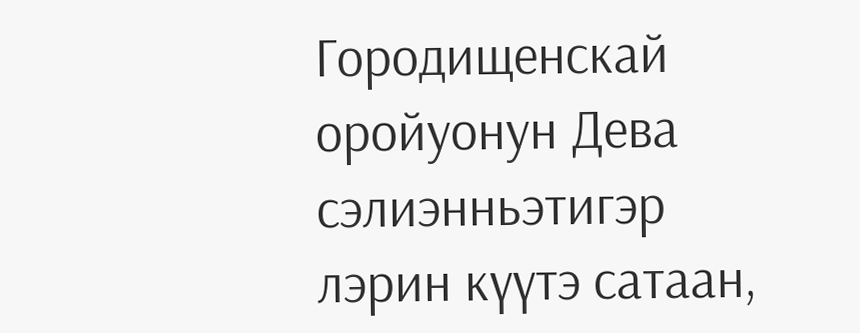Городищенскай
оройуонун Дева сэлиэнньэтигэр лэрин күүтэ сатаан,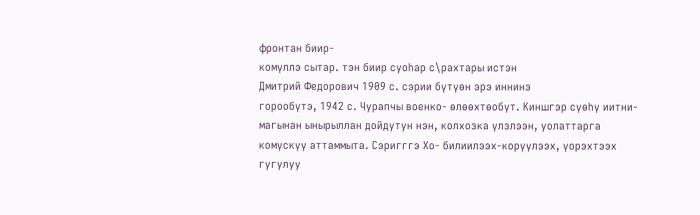фронтан биир-
комүллэ сытар. тэн биир суоһар с\рахтары истэн
Дмитрий Федорович 1909 с. сэрии бүтүөн эрэ иннинэ
горообүтэ, 1942 с. Чурапчы военко- өлөөхтөобүт. Киншгэр сүөһү иитни-
магынан ынырыллан дойдутун нэн, колхозка үлзлээн, уолаттарга
комүскүү аттаммыта. Сэригггэ Хо- билиилээх-корүүлээх, үорэхтээх
гугулуу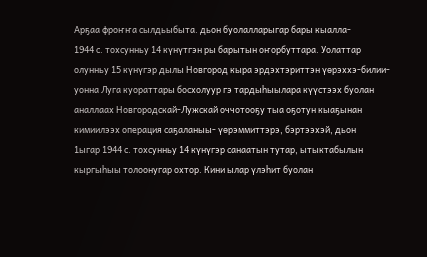Арҕаа фроҥҥа сылдьыбыта. дьон буолалларыгар бары кыалла-
1944 с. тохсунньу 14 күнүтгэн ры барытын оҥорбуттара. Уолаттар
олунньу 15 күнүгэр дылы Новгород кыра эрдэхтэриттэн үөрэххэ-билии-
уонна Луга куораттары босхолуур гэ тардыһыылара күүстээх буолан
аналлаах Новгородскай-Лужскай оччотооҕу тыа оҕотун кыаҕынан
кимиилээх операция саҕаланыы- үөрэммиттэрэ, бэртээхэй, дьон
1ыгар 1944 с. тохсунньу 14 күнүгэр санаатын тутар, ытыктабылын
кыргыһыы толоонугар охтор. Кини ылар үлэһит буолан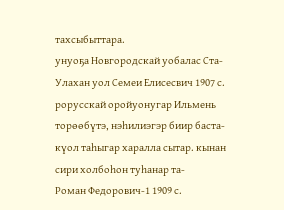тахсыбыттара.
унуоҕа Новгородскай уобалас Ста- Улахан уол Семеи Елисесвич 1907 с.
рорусскай оройуонугар Ильмень торөөбүтэ, нэһилиэгэр биир баста-
күол таһыгар харалла сытар. кынан сири холбоһон туһанар та-
Роман Федорович-1 1909 с.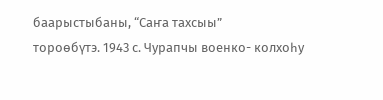баарыстыбаны, “Саҥа тахсыы”
тороөбүтэ. 1943 с. Чурапчы военко- колхоһу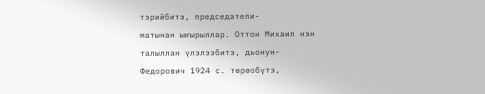тэрийбитэ, председатели-
матынан ыҥырыллар. Оттон Михаил нэн талыллан үлэлээбитэ, дьонун-
Федорович 1924 с. төрөобүтэ,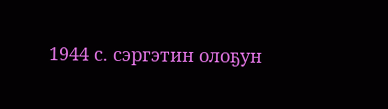1944 с. сэргэтин олоҕун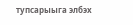тупсарыыга элбэх